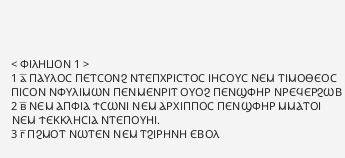< ⲪⲒⲖⲎⳘⲞⲚ 1 >
1 ⲁ̅ ⲠⲀⲨⲖⲞⲤ ⲠⲈⲦⲤⲞⲚϨ ⲚⲦⲈⲠⲬⲢⲒⲤⲦⲞⲤ ⲒⲎⲤⲞⲨⲤ ⲚⲈⲘ ⲦⲒⲘⲞⲐⲈⲞⲤ ⲠⲒⲤⲞⲚ ⲚⲪⲨⲖⲒⲘⲰⲚ ⲠⲈⲚⲘⲈⲚⲢⲒⲦ ⲞⲨⲞϨ ⲠⲈⲚϢⲪⲎⲢ ⲚⲢⲈϤⲈⲢϨⲰⲂ
2 ⲃ̅ ⲚⲈⲘ ⲀⲠⲪⲒⲀ ϮⲤⲰⲚⲒ ⲚⲈⲘ ⲀⲢⲬⲒⲠⲠⲞⲤ ⲠⲈⲚϢⲪⲎⲢ ⲘⲘⲀⲦⲞⲒ ⲚⲈⲘ ϮⲈⲔⲔⲖⲎⲤⲒⲀ ⲚⲦⲈⲠⲞⲨⲎⲒ.
3 ⲅ̅ ⲠϨⲘⲞⲦ ⲚⲰⲦⲈⲚ ⲚⲈⲘ ⲦϨⲒⲢⲎⲚⲎ ⲈⲂⲞⲖ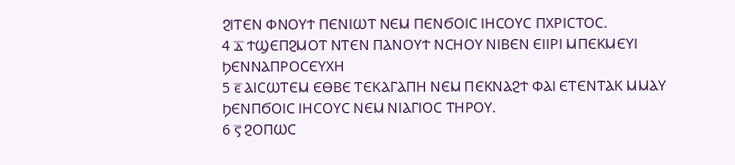ϨⲒⲦⲈⲚ ⲪⲚⲞⲨϮ ⲠⲈⲚⲒⲰⲦ ⲚⲈⲘ ⲠⲈⲚϬⲞⲒⲤ ⲒⲎⲤⲞⲨⲤ ⲠⲬⲢⲒⲤⲦⲞⲤ.
4 ⲇ̅ ϮϢⲈⲠϨⲘⲞⲦ ⲚⲦⲈⲚ ⲠⲀⲚⲞⲨϮ ⲚⲤⲎⲞⲨ ⲚⲒⲂⲈⲚ ⲈⲒⲒⲢⲒ ⲘⲠⲈⲔⲘⲈⲨⲒ ϦⲈⲚⲚⲀⲠⲢⲞⲤⲈⲨⲬⲎ
5 ⲉ̅ ⲀⲒⲤⲰⲦⲈⲘ ⲈⲐⲂⲈ ⲦⲈⲔⲀⲄⲀⲠⲎ ⲚⲈⲘ ⲠⲈⲔⲚⲀϨϮ ⲪⲀⲒ ⲈⲦⲈⲚⲦⲀⲔ ⲘⲘⲀⲨ ϦⲈⲚⲠϬⲞⲒⲤ ⲒⲎⲤⲞⲨⲤ ⲚⲈⲘ ⲚⲒⲀⲄⲒⲞⲤ ⲦⲎⲢⲞⲨ.
6 ⲋ̅ ϨⲞⲠⲰⲤ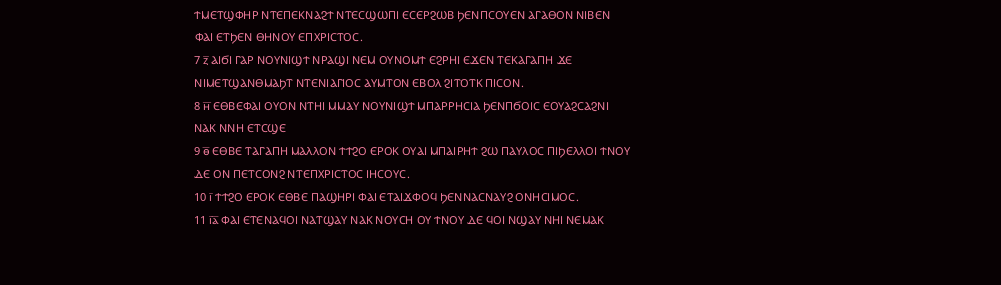ϮⲘⲈⲦϢⲪⲎⲢ ⲚⲦⲈⲠⲈⲔⲚⲀϨϮ ⲚⲦⲈⲤϢⲰⲠⲒ ⲈⲤⲈⲢϨⲰⲂ ϦⲈⲚⲠⲤⲞⲨⲈⲚ ⲀⲄⲀⲐⲞⲚ ⲚⲒⲂⲈⲚ ⲪⲀⲒ ⲈⲦϦⲈⲚ ⲐⲎⲚⲞⲨ ⲈⲠⲬⲢⲒⲤⲦⲞⲤ.
7 ⲍ̅ ⲀⲒϬⲒ ⲄⲀⲢ ⲚⲞⲨⲚⲒϢϮ ⲚⲢⲀϢⲒ ⲚⲈⲘ ⲞⲨⲚⲞⲘϮ ⲈϨⲢⲎⲒ ⲈϪⲈⲚ ⲦⲈⲔⲀⲄⲀⲠⲎ ϪⲈ ⲚⲒⲘⲈⲦϢⲀⲚⲐⲘⲀϦⲦ ⲚⲦⲈⲚⲒⲀⲄⲒⲞⲤ ⲀⲨⲘⲦⲞⲚ ⲈⲂⲞⲖ ϨⲒⲦⲞⲦⲔ ⲠⲒⲤⲞⲚ.
8 ⲏ̅ ⲈⲐⲂⲈⲪⲀⲒ ⲞⲨⲞⲚ ⲚⲦⲎⲒ ⲘⲘⲀⲨ ⲚⲞⲨⲚⲒϢϮ ⲘⲠⲀⲢⲢⲎⲤⲒⲀ ϦⲈⲚⲠϬⲞⲒⲤ ⲈⲞⲨⲀϨⲤⲀϨⲚⲒ ⲚⲀⲔ ⲚⲚⲎ ⲈⲦⲤϢⲈ
9 ⲑ̅ ⲈⲐⲂⲈ ⲦⲀⲄⲀⲠⲎ ⲘⲀⲖⲖⲞⲚ ϮϮϨⲞ ⲈⲢⲞⲔ ⲞⲨⲀⲒ ⲘⲠⲀⲒⲢⲎϮ ϨⲰ ⲠⲀⲨⲖⲞⲤ ⲠⲒϦⲈⲖⲖⲞⲒ ϮⲚⲞⲨ ⲆⲈ ⲞⲚ ⲠⲈⲦⲤⲞⲚϨ ⲚⲦⲈⲠⲬⲢⲒⲤⲦⲞⲤ ⲒⲎⲤⲞⲨⲤ.
10 ⲓ̅ ϮϮϨⲞ ⲈⲢⲞⲔ ⲈⲐⲂⲈ ⲠⲀϢⲎⲢⲒ ⲪⲀⲒ ⲈⲦⲀⲒϪⲪⲞϤ ϦⲈⲚⲚⲀⲤⲚⲀⲨϨ ⲞⲚⲎⲤⲒⲘⲞⲤ.
11 ⲓ̅ⲁ̅ ⲪⲀⲒ ⲈⲦⲈⲚⲀϤⲞⲒ ⲚⲀⲦϢⲀⲨ ⲚⲀⲔ ⲚⲞⲨⲤⲎ ⲞⲨ ϮⲚⲞⲨ ⲆⲈ ϤⲞⲒ ⲚϢⲀⲨ ⲚⲎⲒ ⲚⲈⲘⲀⲔ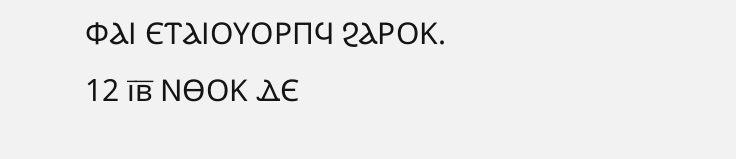ⲪⲀⲒ ⲈⲦⲀⲒⲞⲨⲞⲢⲠϤ ϨⲀⲢⲞⲔ.
12 ⲓ̅ⲃ̅ ⲚⲐⲞⲔ ⲆⲈ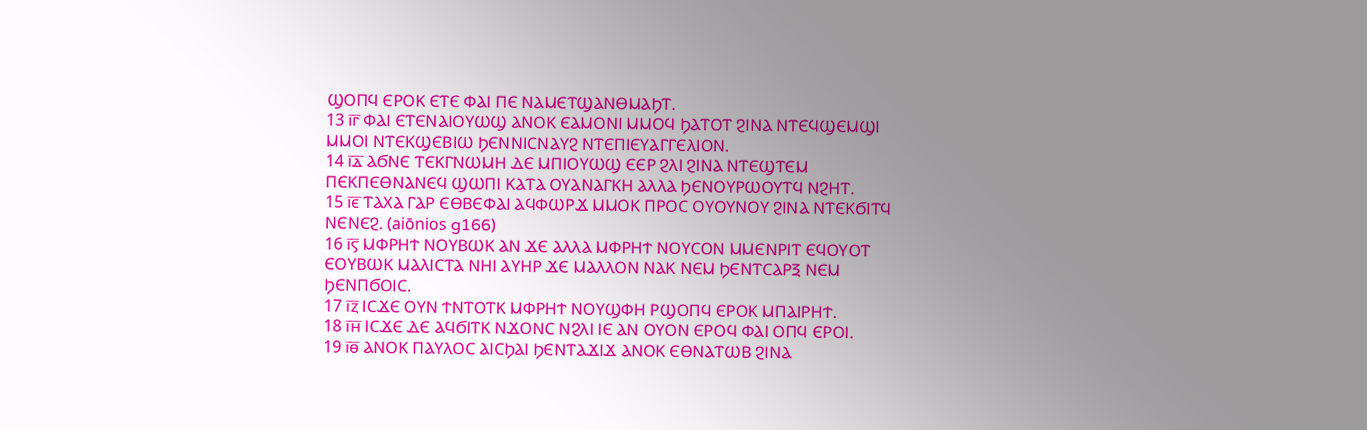ϢⲞⲠϤ ⲈⲢⲞⲔ ⲈⲦⲈ ⲪⲀⲒ ⲠⲈ ⲚⲀⲘⲈⲦϢⲀⲚⲐⲘⲀϦⲦ.
13 ⲓ̅ⲅ̅ ⲪⲀⲒ ⲈⲦⲈⲚⲀⲒⲞⲨⲰϢ ⲀⲚⲞⲔ ⲈⲀⲘⲞⲚⲒ ⲘⲘⲞϤ ϦⲀⲦⲞⲦ ϨⲒⲚⲀ ⲚⲦⲈϤϢⲈⲘϢⲒ ⲘⲘⲞⲒ ⲚⲦⲈⲔϢⲈⲂⲒⲰ ϦⲈⲚⲚⲒⲤⲚⲀⲨϨ ⲚⲦⲈⲠⲒⲈⲨⲀⲄⲄⲈⲖⲒⲞⲚ.
14 ⲓ̅ⲇ̅ ⲀϬⲚⲈ ⲦⲈⲔⲄⲚⲰⲘⲎ ⲆⲈ ⲘⲠⲒⲞⲨⲰϢ ⲈⲈⲢ ϨⲖⲒ ϨⲒⲚⲀ ⲚⲦⲈϢⲦⲈⲘ ⲠⲈⲔⲠⲈⲐⲚⲀⲚⲈϤ ϢⲰⲠⲒ ⲔⲀⲦⲀ ⲞⲨⲀⲚⲀⲄⲔⲎ ⲀⲖⲖⲀ ϦⲈⲚⲞⲨⲢⲰⲞⲨⲦϤ ⲚϨⲎⲦ.
15 ⲓ̅ⲉ̅ ⲦⲀⲬⲀ ⲄⲀⲢ ⲈⲐⲂⲈⲪⲀⲒ ⲀϤⲪⲰⲢϪ ⲘⲘⲞⲔ ⲠⲢⲞⲤ ⲞⲨⲞⲨⲚⲞⲨ ϨⲒⲚⲀ ⲚⲦⲈⲔϬⲒⲦϤ ⲚⲈⲚⲈϨ. (aiōnios g166)
16 ⲓ̅ⲋ̅ ⲘⲪⲢⲎϮ ⲚⲞⲨⲂⲰⲔ ⲀⲚ ϪⲈ ⲀⲖⲖⲀ ⲘⲪⲢⲎϮ ⲚⲞⲨⲤⲞⲚ ⲘⲘⲈⲚⲢⲒⲦ ⲈϤⲞⲨⲞⲦ ⲈⲞⲨⲂⲰⲔ ⲘⲀⲖⲒⲤⲦⲀ ⲚⲎⲒ ⲀⲨⲎⲢ ϪⲈ ⲘⲀⲖⲖⲞⲚ ⲚⲀⲔ ⲚⲈⲘ ϦⲈⲚⲦⲤⲀⲢⲜ ⲚⲈⲘ ϦⲈⲚⲠϬⲞⲒⲤ.
17 ⲓ̅ⲍ̅ ⲒⲤϪⲈ ⲞⲨⲚ ϮⲚⲦⲞⲦⲔ ⲘⲪⲢⲎϮ ⲚⲞⲨϢⲪⲎ ⲢϢⲞⲠϤ ⲈⲢⲞⲔ ⲘⲠⲀⲒⲢⲎϮ.
18 ⲓ̅ⲏ̅ ⲒⲤϪⲈ ⲆⲈ ⲀϤϬⲒⲦⲔ ⲚϪⲞⲚⲤ ⲚϨⲖⲒ ⲒⲈ ⲀⲚ ⲞⲨⲞⲚ ⲈⲢⲞϤ ⲪⲀⲒ ⲞⲠϤ ⲈⲢⲞⲒ.
19 ⲓ̅ⲑ̅ ⲀⲚⲞⲔ ⲠⲀⲨⲖⲞⲤ ⲀⲒⲤϦⲀⲒ ϦⲈⲚⲦⲀϪⲒϪ ⲀⲚⲞⲔ ⲈⲐⲚⲀⲦⲰⲂ ϨⲒⲚⲀ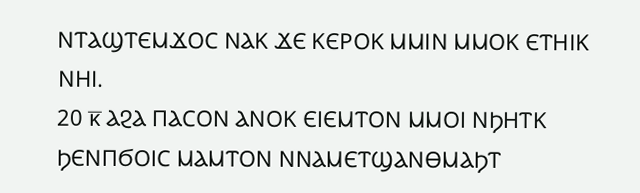ⲚⲦⲀϢⲦⲈⲘϪⲞⲤ ⲚⲀⲔ ϪⲈ ⲔⲈⲢⲞⲔ ⲘⲘⲒⲚ ⲘⲘⲞⲔ ⲈⲦⲎⲒⲔ ⲚⲎⲒ.
20 ⲕ̅ ⲀϨⲀ ⲠⲀⲤⲞⲚ ⲀⲚⲞⲔ ⲈⲒⲈⲘⲦⲞⲚ ⲘⲘⲞⲒ ⲚϦⲎⲦⲔ ϦⲈⲚⲠϬⲞⲒⲤ ⲘⲀⲘⲦⲞⲚ ⲚⲚⲀⲘⲈⲦϢⲀⲚⲐⲘⲀϦⲦ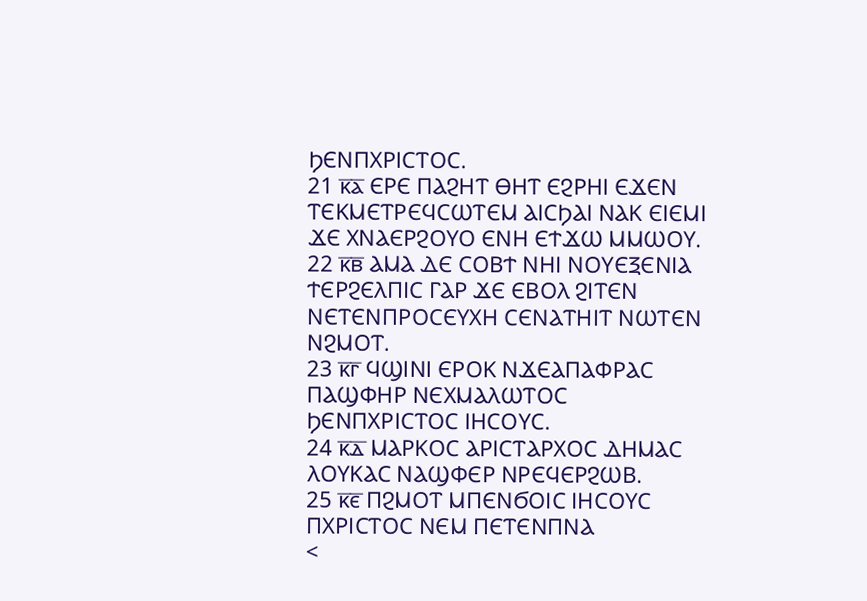ϦⲈⲚⲠⲬⲢⲒⲤⲦⲞⲤ.
21 ⲕ̅ⲁ̅ ⲈⲢⲈ ⲠⲀϨⲎⲦ ⲐⲎⲦ ⲈϨⲢⲎⲒ ⲈϪⲈⲚ ⲦⲈⲔⲘⲈⲦⲢⲈϤⲤⲰⲦⲈⲘ ⲀⲒⲤϦⲀⲒ ⲚⲀⲔ ⲈⲒⲈⲘⲒ ϪⲈ ⲬⲚⲀⲈⲢϨⲞⲨⲞ ⲈⲚⲎ ⲈϮϪⲰ ⲘⲘⲰⲞⲨ.
22 ⲕ̅ⲃ̅ ⲀⲘⲀ ⲆⲈ ⲤⲞⲂϮ ⲚⲎⲒ ⲚⲞⲨⲈⲜⲈⲚⲒⲀ ϮⲈⲢϨⲈⲖⲠⲒⲤ ⲄⲀⲢ ϪⲈ ⲈⲂⲞⲖ ϨⲒⲦⲈⲚ ⲚⲈⲦⲈⲚⲠⲢⲞⲤⲈⲨⲬⲎ ⲤⲈⲚⲀⲦⲎⲒⲦ ⲚⲰⲦⲈⲚ ⲚϨⲘⲞⲦ.
23 ⲕ̅ⲅ̅ ϤϢⲒⲚⲒ ⲈⲢⲞⲔ ⲚϪⲈⲀⲠⲀⲪⲢⲀⲤ ⲠⲀϢⲪⲎⲢ ⲚⲈⲬⲘⲀⲖⲰⲦⲞⲤ ϦⲈⲚⲠⲬⲢⲒⲤⲦⲞⲤ ⲒⲎⲤⲞⲨⲤ.
24 ⲕ̅ⲇ̅ ⲘⲀⲢⲔⲞⲤ ⲀⲢⲒⲤⲦⲀⲢⲬⲞⲤ ⲆⲎⲘⲀⲤ ⲖⲞⲨⲔⲀⲤ ⲚⲀϢⲪⲈⲢ ⲚⲢⲈϤⲈⲢϨⲰⲂ.
25 ⲕ̅ⲉ̅ ⲠϨⲘⲞⲦ ⲘⲠⲈⲚϬⲞⲒⲤ ⲒⲎⲤⲞⲨⲤ ⲠⲬⲢⲒⲤⲦⲞⲤ ⲚⲈⲘ ⲠⲈⲦⲈⲚⲠⲚⲀ
<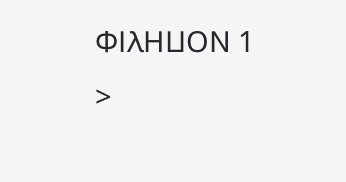ⲪⲒⲖⲎⳘⲞⲚ 1 >